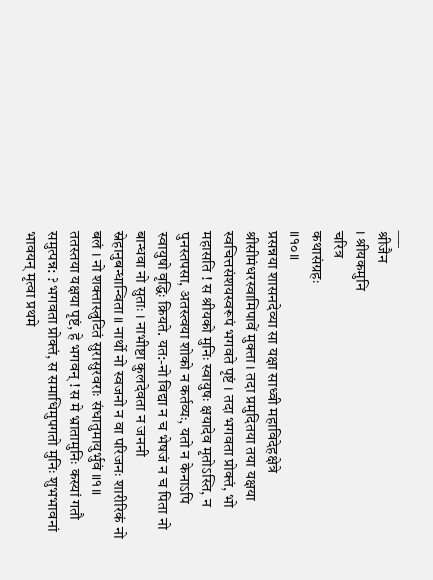___
श्रीजैन
। श्रीयकमुनि
चरित्र
कथासंग्रहः
॥१०॥
प्रसन्नया शासनदेव्या सा यक्षा साध्वी महाविदेहक्षेत्रे श्रीसीमंधरस्वामिपावें मुक्ता । तदा प्रमुदितया तया यक्षया स्वचित्तसंशयस्वरूपं भगवते पृष्टं । तदा भगवता प्रोक्तं, भो महासति ! स श्रीयको मुनिः स्वायुषः क्षयादेव मृतोऽस्ति, न पुनस्तपसा, अतस्त्वया शोको न कर्तव्यः, यतो न केनाऽपि स्वायुषो वृद्धिः क्रियते. यत:-नो विद्या न च भेषजं न च पिता नो बान्धवा नो सुताः । नाभीष्टा कुलदेवता न जननी स्नेहानुबन्धान्विता ॥ नार्थो नो स्वजनो न वा परिजनः शारीरिकं नो बलं । नो शक्तास्त्रुटितं सुरासुरवराः संधातुमायुर्भुवं ॥१॥ ततस्तया यक्षया पृष्टं, हे भगवन् ! स मे भ्रातामुनिः कस्यां गतौ समुत्पन्न: ? भगवता प्रोक्तं, स समाधिमुपगतो मुनिः शुभभावनां भावयन् मृत्वा प्रथमे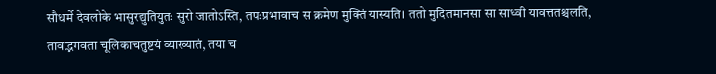सौधर्मे देवलोके भासुरद्युतियुतः सुरो जातोऽस्ति, तपःप्रभावाच स क्रमेण मुक्तिं यास्यति। ततो मुदितमानसा सा साध्वी यावत्ततश्चलति, तावद्भगवता चूलिकाचतुष्टयं व्याख्यातं, तया च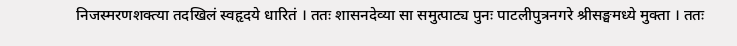निजस्मरणशक्त्या तदखिलं स्वहृदये धारितं । ततः शासनदेव्या सा समुत्पाट्य पुनः पाटलीपुत्रनगरे श्रीसङ्घमध्ये मुक्ता । ततः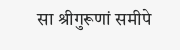सा श्रीगुरूणां समीपे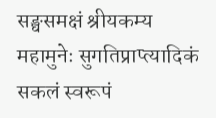सङ्घसमक्षं श्रीयकम्य महामुनेः सुगतिप्राप्त्यादिकं सकलं स्वरूपं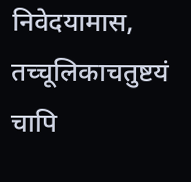निवेदयामास, तच्चूलिकाचतुष्टयं चापि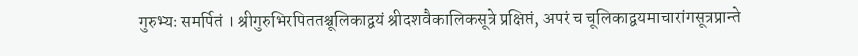गुरुभ्यः समर्पितं । श्रीगुरुभिरपिततश्चूलिकाद्वयं श्रीदशवैकालिकसूत्रे प्रक्षिप्तं, अपरं च चूलिकाद्वयमाचारांगसूत्रप्रान्ते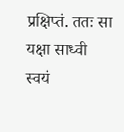प्रक्षिप्तं. ततः सा यक्षा साध्वी स्वयं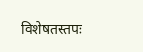विशेषतस्तपः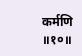कर्मणि
॥१०॥